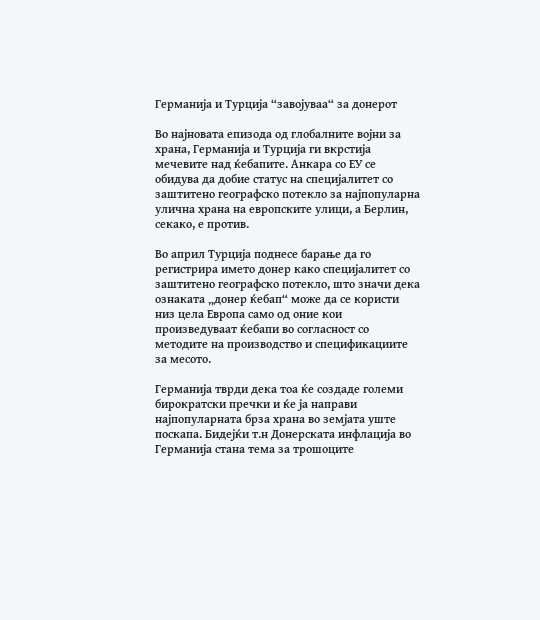Германија и Турција “завојуваа“ за донерот

Во најновата епизода од глобалните војни за храна, Германија и Турција ги вкрстија мечевите над ќебапите. Анкара со ЕУ се обидува да добие статус на специјалитет со заштитено географско потекло за најпопуларна улична храна на европските улици, а Берлин, секако, е против.

Во април Турција поднесе барање да го регистрира името донер како специјалитет со заштитено географско потекло, што значи дека ознаката „донер ќебап“ може да се користи низ цела Европа само од оние кои произведуваат ќебапи во согласност со методите на производство и спецификациите за месото.

Германија тврди дека тоа ќе создаде големи бирократски пречки и ќе ја направи најпопуларната брза храна во земјата уште поскапа. Бидејќи т.н Донерската инфлација во Германија стана тема за трошоците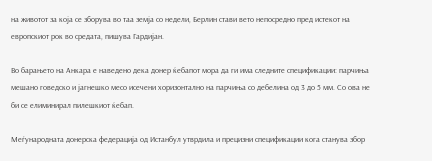на животот за која се зборува во таа земја со недели, Берлин стави вето непосредно пред истекот на европскиот рок во средата, пишува Гардијан.

Во барањето на Анкара е наведено дека донер ќебапот мора да ги има следните спецификации: парчиња мешано говедско и јагнешко месо исечени хоризонтално на парчиња со дебелина од 3 до 5 мм. Со ова не би се елиминирал пилешкиот ќебап.

Меѓународната донерска федерација од Истанбул утврдила и прецизни спецификации кога станува збор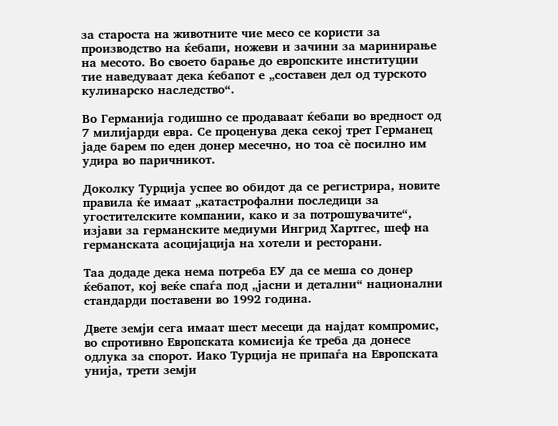за староста на животните чие месо се користи за производство на ќебапи, ножеви и зачини за маринирање на месото. Во своето барање до европските институции тие наведуваат дека ќебапот е „составен дел од турското кулинарско наследство“.

Во Германија годишно се продаваат ќебапи во вредност од 7 милијарди евра. Се проценува дека секој трет Германец јаде барем по еден донер месечно, но тоа сè посилно им удира во паричникот.

Доколку Турција успее во обидот да се регистрира, новите правила ќе имаат „катастрофални последици за угостителските компании, како и за потрошувачите“, изјави за германските медиуми Ингрид Хартгес, шеф на германската асоцијација на хотели и ресторани.

Таа додаде дека нема потреба ЕУ да се меша со донер ќебапот, кој веќе спаѓа под „јасни и детални“ национални стандарди поставени во 1992 година.

Двете земји сега имаат шест месеци да најдат компромис, во спротивно Европската комисија ќе треба да донесе одлука за спорот. Иако Турција не припаѓа на Европската унија, трети земји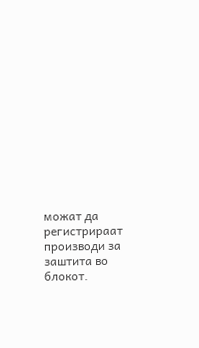можат да регистрираат производи за заштита во блокот.